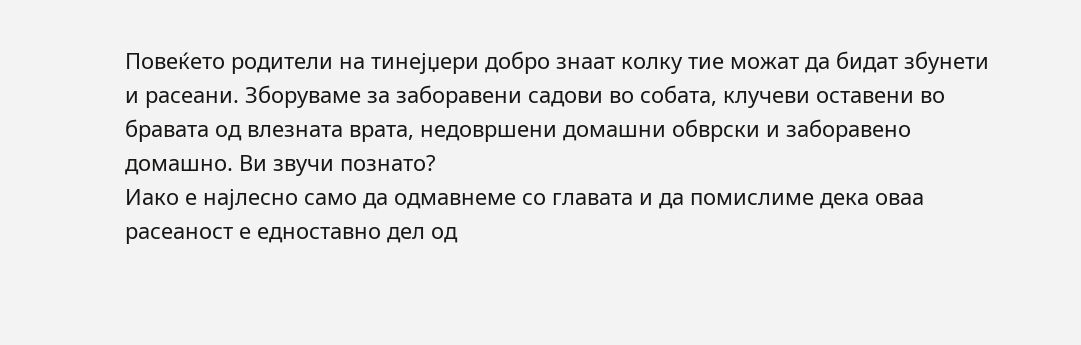Повеќето родители на тинејџери добро знаат колку тие можат да бидат збунети и расеани. Зборуваме за заборавени садови во собата, клучеви оставени во бравата од влезната врата, недовршени домашни обврски и заборавено домашно. Ви звучи познато?
Иако е најлесно само да одмавнеме со главата и да помислиме дека оваа расеаност е едноставно дел од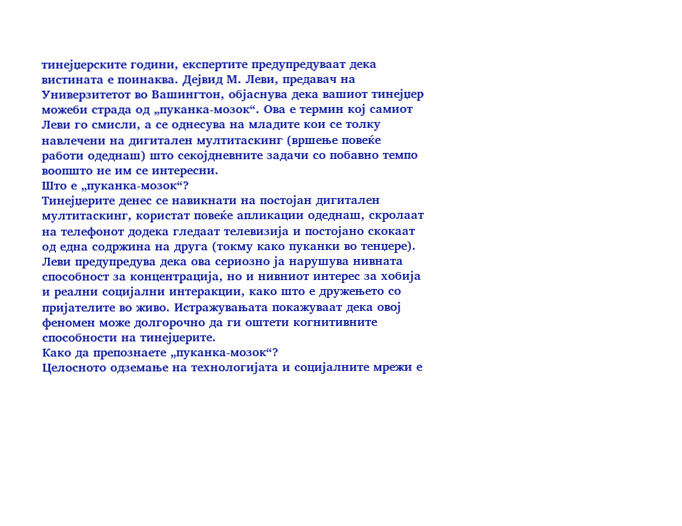тинејџерските години, експертите предупредуваат дека вистината е поинаква. Дејвид М. Леви, предавач на Универзитетот во Вашингтон, објаснува дека вашиот тинејџер можеби страда од „пуканка-мозок“. Ова е термин кој самиот Леви го смисли, а се однесува на младите кои се толку навлечени на дигитален мултитаскинг (вршење повеќе работи одеднаш) што секојдневните задачи со побавно темпо воопшто не им се интересни.
Што е „пуканка-мозок“?
Тинејџерите денес се навикнати на постојан дигитален мултитаскинг, користат повеќе апликации одеднаш, скролаат на телефонот додека гледаат телевизија и постојано скокаат од една содржина на друга (токму како пуканки во тенџере).
Леви предупредува дека ова сериозно ја нарушува нивната способност за концентрација, но и нивниот интерес за хобија и реални социјални интеракции, како што е дружењето со пријателите во живо. Истражувањата покажуваат дека овој феномен може долгорочно да ги оштети когнитивните способности на тинејџерите.
Како да препознаете „пуканка-мозок“?
Целосното одземање на технологијата и социјалните мрежи е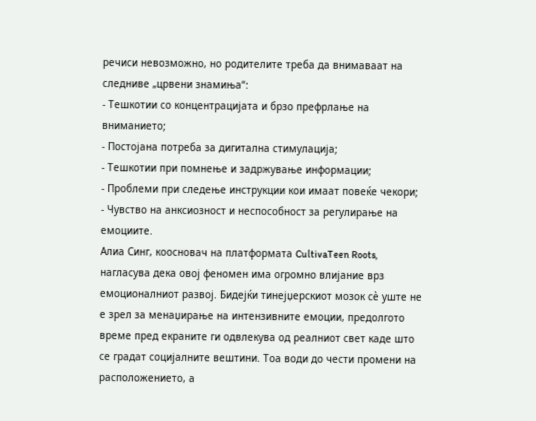речиси невозможно, но родителите треба да внимаваат на следниве „црвени знамиња“:
- Тешкотии со концентрацијата и брзо префрлање на вниманието;
- Постојана потреба за дигитална стимулација;
- Тешкотии при помнење и задржување информации;
- Проблеми при следење инструкции кои имаат повеќе чекори;
- Чувство на анксиозност и неспособност за регулирање на емоциите.
Алиа Синг, коосновач на платформата CultivaTeen Roots, нагласува дека овој феномен има огромно влијание врз емоционалниот развој. Бидејќи тинејџерскиот мозок сѐ уште не е зрел за менаџирање на интензивните емоции, предолгото време пред екраните ги одвлекува од реалниот свет каде што се градат социјалните вештини. Тоа води до чести промени на расположението, а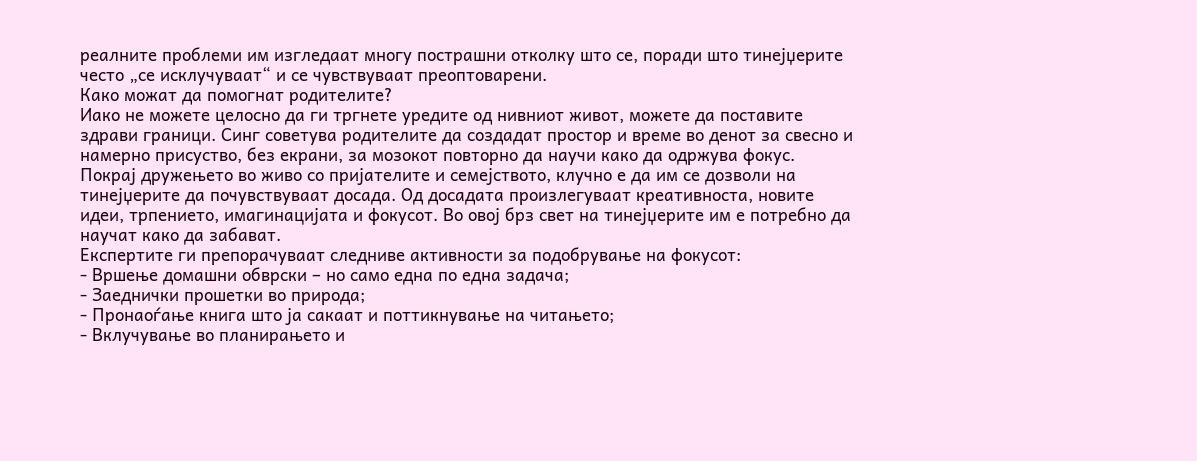реалните проблеми им изгледаат многу пострашни отколку што се, поради што тинејџерите често „се исклучуваат“ и се чувствуваат преоптоварени.
Како можат да помогнат родителите?
Иако не можете целосно да ги тргнете уредите од нивниот живот, можете да поставите здрави граници. Синг советува родителите да создадат простор и време во денот за свесно и намерно присуство, без екрани, за мозокот повторно да научи како да одржува фокус.
Покрај дружењето во живо со пријателите и семејството, клучно е да им се дозволи на тинејџерите да почувствуваат досада. Од досадата произлегуваат креативноста, новите идеи, трпението, имагинацијата и фокусот. Во овој брз свет на тинејџерите им е потребно да научат како да забават.
Експертите ги препорачуваат следниве активности за подобрување на фокусот:
- Вршење домашни обврски – но само една по една задача;
- Заеднички прошетки во природа;
- Пронаоѓање книга што ја сакаат и поттикнување на читањето;
- Вклучување во планирањето и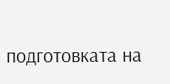подготовката на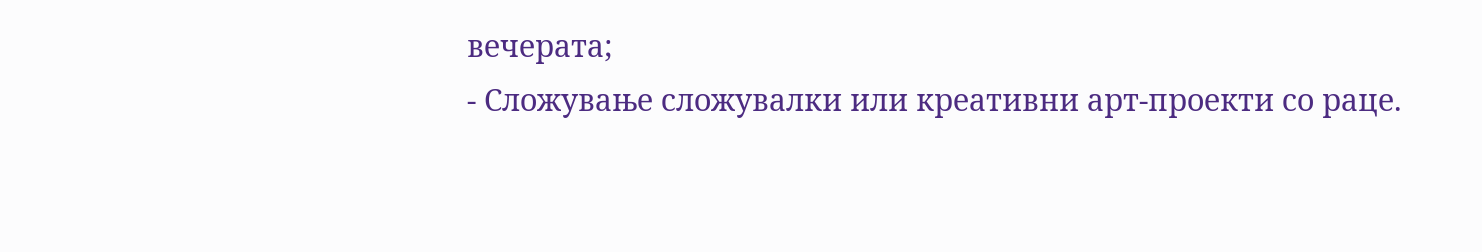вечерата;
- Сложување сложувалки или креативни арт-проекти со раце.